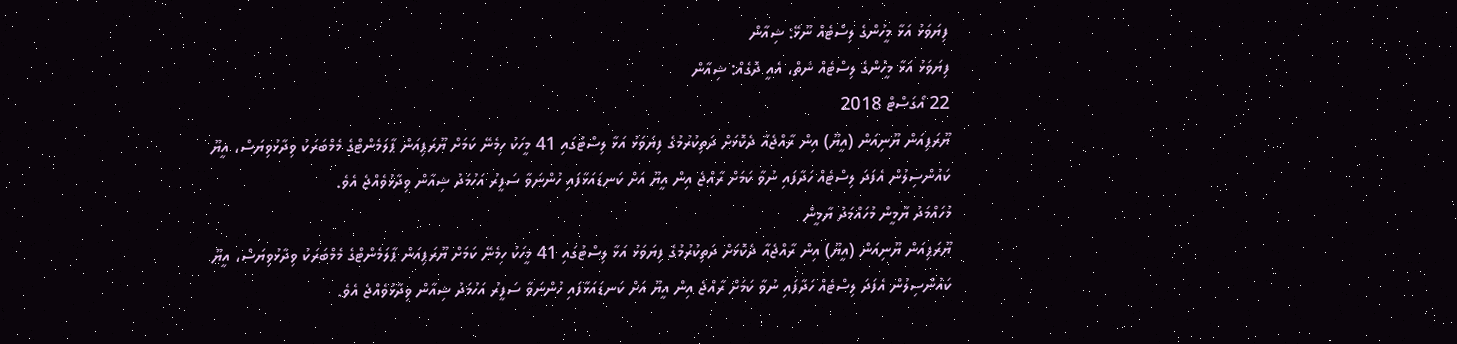ފިޔަވަޅު އަޅާ މީހުންގެ ލިސްޓެއް ނޫޅޭ: ޝިއާން
ފިޔަވަޅު އަޅާ މީހުންގެ ލިސްޓެއް ނެތް، އެއީ ދޮގެއް: ޝިއާން
22 އޯގަސްޓް 2018
ޔޫރަޕިއަން ޔޫނިއަން (އީޔޫ) އިން ރާއްޖެއާ ދެކޮޅަށް ދަތިކުރުމުގެ ފިޔަވަޅު އަޅާ ލިސްޓުގައި 41 މީހަކު ހިމެނޭ ކަމަށް ޔޫރަޕިއަން ޕާލަމެންޓްގެ މެމްބަރަކު ވިދާޅުވިޔަސް، އީޔޫ ކައުންސިލުން އެފަދަ ލިސްޓެއް ހަދާފައި ނުވާ ކަމަށް ރާއްޖެ އިން އީޔޫ އަށް ކަނޑައަޅާފައި ހުންނަވާ ސަފީރު އަހުމަދު ޝިއާން ވިދާޅުވެއްޖެ އެވެ.
މުހައްމަދު ޔާމީން މުހައްމަދު ޔާމީން
ޔޫރަޕިއަން ޔޫނިއަން (އީޔޫ) އިން ރާއްޖެއާ ދެކޮޅަށް ދަތިކުރުމުގެ ފިޔަވަޅު އަޅާ ލިސްޓުގައި 41 މީހަކު ހިމެނޭ ކަމަށް ޔޫރަޕިއަން ޕާލަމެންޓްގެ މެމްބަރަކު ވިދާޅުވިޔަސް، އީޔޫ ކައުންސިލުން އެފަދަ ލިސްޓެއް ހަދާފައި ނުވާ ކަމަށް ރާއްޖެ އިން އީޔޫ އަށް ކަނޑައަޅާފައި ހުންނަވާ ސަފީރު އަހުމަދު ޝިއާން ވިދާޅުވެއްޖެ އެވެ.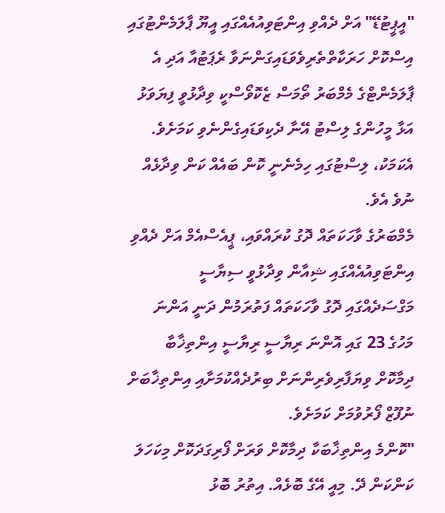"އީޕީޓުޑޭ" އަށް ދެއްވި އިންޓަވިއުއެއްގައި އީޔޫ ޕާލަމެންޓުގައި އިސްކޮށް ހަރަކާތްތެރިވެވަޑައިގަންނަވާ ރެޕަޓުއާ އަދި އެ ޕާލަމެންޓްގެ މެމްބަރު ތޯމަސް ޒެކޮވޯސްކީ ވިދާޅުވީ ފިޔަވަޅު އަޅާ މީހުންގެ ލިސްޓު އޭނާ ދެކިވަޑައިގެންނެވި ކަމަށެވެ. އެކަމަކު، ލިސްޓުގައި ހިމެނެނީ ކޮން ބައެއް ކަން ވިދާޅެއް ނުވެ އެވެ.
މެމްބަރުގެ ވާހަކަތައް ދޮގު ކުރައްވައި، ޕީއެސްއެމް އަށް ދެއްވި އިންޓަވިއުއެއްގައި ޝިއާން ވިދާޅުވީ ސިޔާސީ މަގްސަދެއްގައި ދޮގު ވާހަކަތައް ފަތުރަމުން ދަނީ އަންނަ މަހުގެ 23 ގައި އޮންނަ ރިޔާސީ ރިޔާސީ އިންތިޚާބާ ދިމާކޮށް ވިޔަފާރިވެރިންނަށް ބިރުދެއްކުމަށާއި އިންތިޚާބަށް ނުފޫޒް ފޯރުވުމަށް ކަމަށެވެ.
"ކޮންމެ އިންތިޚާބަކާ ދިމާކޮށް ވަރަށް ފޯރިގަދަކޮށް މިކަހަލަ ކަންކަން ދޭ. މިއީ އޭގެ ބޮޅެއް. އިތުރު ބޮޅު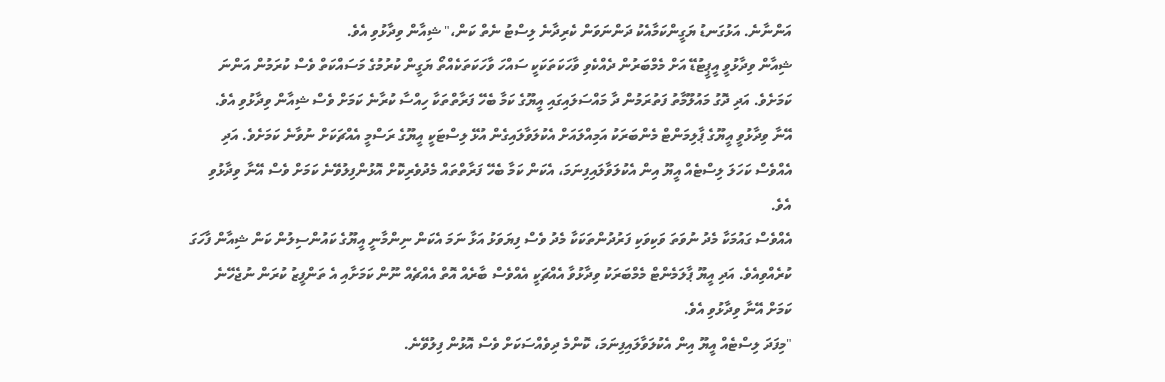އަންނާނެ. އަޅުގަނޑު ޔަގީންކަމާއެކު ދަންނަވަން ކެރިދާނެ ލިސްޓު ނެތް ކަން،" ޝިއާން ވިދާޅުވި އެވެ.
ޝިއާން ވިދާޅުވީ އީޕީޓުޑޭ އަށް މެމްބަރުން ދެއްކެވި ވާހަކަތަކަކީ ސައްހަ ވާހަކަތަކެއްތޯ ޔަގީން ކުރުމުގެ މަސައްކަތް ވެސް ކުރަމުން އަންނަ ކަމަށެވެ. އަދި ދޮގު މައުލޫމާތު ފަތުރަމުން ދާ މައްސަލައިގައި އީޔޫގެ ކަމާ ބެހޭ ފަރާތްތަކާ ހިއްސާ ކުރާނެ ކަމަށް ވެސް ޝިއާން ވިދާޅުވި އެވެ.
އޭނާ ވިދާޅުވީ އީޔޫގެ ޕާލިމަންޓް މެންބަރަކު އަމިއްލައަށް އެކުލަވާލައިގެން އުޅޭ ލިސްޓަކީ އީޔޫގެ ރަސްމީ އެއްޗަކަށް ނުވާނެ ކަމަށެވެ. އަދި އެއްވެސް ކަހަލަ ލިސްޓެއް އީޔޫ އިން އެކުލަވާލައިފިނަމަ، އެކަން ކަމާ ބެހޭ ފަރާތްތައް މެދުވެރިކޮށް އޮޅުންފިލުވޭނެ ކަމަށް ވެސް އޭނާ ވިދާޅުވި އެވެ.
އެއްވެސް ގައުމަކާ މެދު ނުވަތަ ވަކިވަކި ފަރުދުންތަކަކާ މެދު ވެސް ފިޔަވަޅު އަޅާ ނަމަ އެކަން ނިންމާނީ އީޔޫގެ ކައުންސިލުން ކަން ޝިއާން ފާހަގަ ކުރެއްވިއެވެ. އަދި އީޔޫ ޕާލަމެންޓް މެމްބަރަކު ވިދާޅުވާ އެއްޗަކީ އެއްވެސް ބާރެއް އޮތް އެއްޗެއް ނޫން ކަމަށާއި އެ ތަންފީޒު ކުރަން ނުޖެހޭނެ ކަމަށް އޭނާ ވިދާޅުވި އެވެ.
"މިފަދަ ލިސްޓެއް އީޔޫ އިން އެކުލަވާލައިފިނަމަ، ކޮންމެ ދިވެއްސަކަށް ވެސް އޮޅުން ފިލުވޭނެ.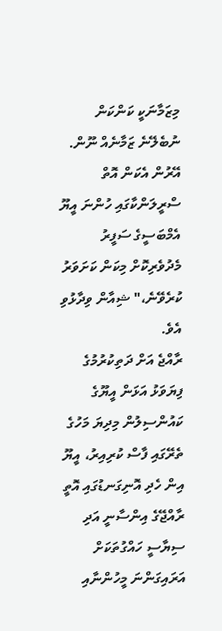މިޒަމާނަކީ ކަންކަން ނުބެލޭނެ ޒަމާނެއް ނޫން. އޭރުން އެކަން އޮތް ސްރީލަންކާގައި ހުންނަ އީޔޫ އެމްބަސީގެ ސަފީރު މެދުވެރިކޮށް މިކަން ކަށަވަރު ކުރެވޭނެ،" ޝިއާން ވިދާޅުވި އެވެ.
ރާއްޖެ އަށް ދަތިކުރުމުގެ ފިޔަވަޅު އަޅަން އީޔޫގެ ކައުންސިލުން މިދިޔަ މަހުގެ ތެރޭގައި ފާސް ކުރިއިރު، އީޔޫ އިން ހެދި އޮނިގަނޑުގައި އޮތީ ރާއްޖޭގެ އިންސާނީ އަދި ސިޔާސީ ހައްގުތަކަށް އަރައިގަންނަ މީހުންނާއި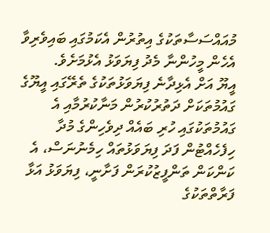މުއައްސަސާތަކުގެ އިތުރުން އެކަމުގައި ބައިވެރިވާ އެހެން މީހުންނާ މެދު ފިޔަވަޅު އެޅުމަށެވެ.
އީޔޫ އަށް އެޅިދާނެ ފިޔަވަޅުތަކުގެ ތެރޭގައި އީޔޫގެ ގައުމުތަކަށް ދަތުރުކުރުން މަނާކުރުމާއި އެ ގައުމުތަކުގައި ހުރި ބައެއް ދިވެހިންގެ މުދާ ހިފެހެއްޓުން ފަދަ ފިޔަވަޅުތައް ހިމެނުނަސް، އެ ކަންކަން ތަންފީޒުކުރަން ފަށާނީ، ފިޔަވަޅު އަޅާ ފަރާތްތަކުގެ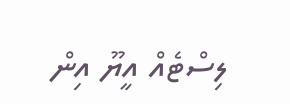ލިސްޓެއް އީޔޫ އިން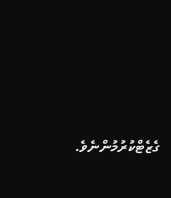ގެޒެޓްކުރުމުންނެވެ.